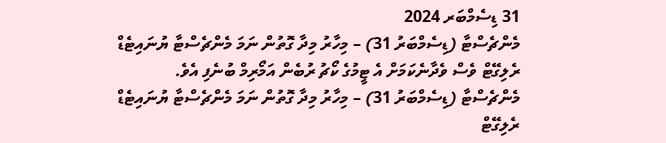31 ޑިސެމްބަރ 2024
މެންޗެސްޓާ (ޑިސެމްބަރު 31) – މިހާރު މިދާ ގޮތުން ނަމަ މެންޗެސްޓާ ޔުނައިޓެޑް ރެލިގޭޓް ވެސް ވެދާނެކަމަށް އެ ޓީމުގެ ކޯޗު ރުބެން އަމޯރިމް ބުނެފި އެވެ.
މެންޗެސްޓާ (ޑިސެމްބަރު 31) – މިހާރު މިދާ ގޮތުން ނަމަ މެންޗެސްޓާ ޔުނައިޓެޑް ރެލިގޭޓް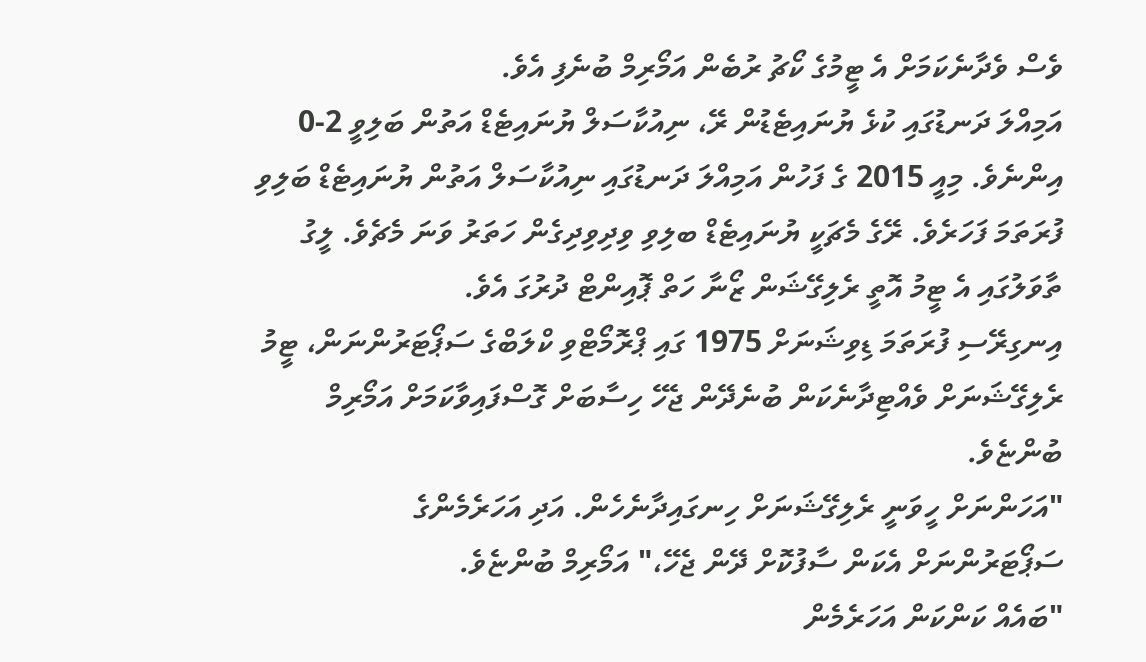ވެސް ވެދާނެކަމަށް އެ ޓީމުގެ ކޯޗު ރުބެން އަމޯރިމް ބުނެފި އެވެ.
އަމިއްލަ ދަނޑުގައި ކުޅެ ޔުނައިޓެޑުން ރޭ، ނިއުކާސަލް ޔުނައިޓެޑް އަތުން ބަލިވީ 2-0 އިންނެވެ. މިއީ 2015 ގެ ފަހުން އަމިއްލަ ދަނޑުގައި ނިއުކާސަލް އަތުން ޔުނައިޓެޑް ބަލިވި ފުރަތަމަ ފަހަރެވެ. ރޭގެ މެޗަކީ ޔުނައިޓެޑް ބލިވި ވިދިވިދިގެން ހަތަރު ވަނަ މެޗެވެ. ލީގު ތާވަލުގައި އެ ޓީމު އޮތީ ރެލިގޭޝަން ޒޯނާ ހަތް ޕޮއިންޓް ދުރުގަ އެވެ.
އިނގިރޭސި ފުރަތަމަ ޑިވިޝަނަށް 1975 ގައި ޕްރޮމޯޓްވި ކްލަބްގެ ސަޕޯޓަރުންނަން، ޓީމު ރެލިގޭޝަނަށް ވެއްޓިދާނެކަން ބުނެދޭން ޖެހޭ ހިސާބަށް ގޮސްފައިވާކަމަށް އަމޯރިމް ބުންޏެވެ.
"އަހަންނަށް ހީވަނީ ރެލިގޭޝަނަށް ހިނގައިދާނެހެން. އަދި އަހަރެމެންގެ ސަޕޯޓަރުންނަށް އެކަން ސާފުކޮށް ދޭން ޖެހޭ،" އަމޯރިމް ބުންޏެވެ.
"ބައެއް ކަންކަން އަހަރެމެން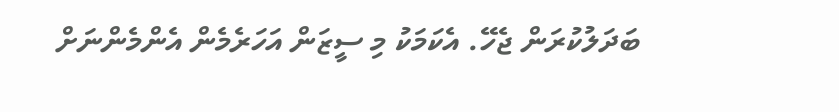ބަދަލުކުރަން ޖެހޭ. އެކަމަކު މި ސީޒަން އަހަރެމެން އެންމެންނަށް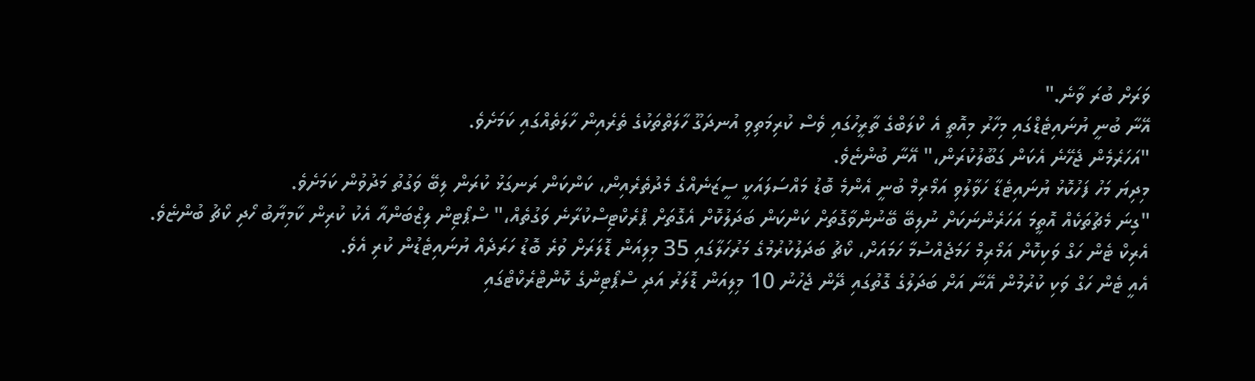ވަރަށް ބުރަ ވާނެ."
އޭނާ ބުނީ ޔުނައިޓެޑްގައި މިހާރު މިއޮތީ އެ ކްލަބްގެ ތާރީހުގައި ވެސް ކުރިމަތިވި އުނދަގޫ ހާލަތްތަކުގެ ތެރެއިން ހާލަތެއްގައި ކަމަށެވެ.
"އަހަރެމެން ޖެހޭނެ އެކަން ގަބޫލުކުރަން،" އޭނާ ބުންޏެވެ.
މިދިޔަ މަހު ފަހުކޮޅު ޔުނައިޓެޑާ ހަވާލުވި އަމޯރިމް ބުނީ އެންމެ ބޮޑު މައްސަލައަކީ ސީޒަނެއްގެ މެދުތެރެއިން، ކަންކަން ރަނގަޅު ކުރަން ލިބޭ ވަގުތު މަދުވުން ކަމަށެވެ.
"ގިނަ މެޗުތަކެއް އޮތީމަ އަހަރެންނަކަށް ނުލިބޭ ބޭނުންވާގޮތަށް ކަންކަން ބަދަލުކޮށް އެގޮތަށް ޕްރެކްޓިސްކުރާނެ ވަގުތެއް،" ސްޕޯޓިން ލިޒްބަންއާ އެކު ކުރިން ކާމިޔާބު ހޯދި ކޯޗު ބުންޏެވެ.
އެރިކް ޓެން ހަގް ވަކިކޮށް އަމޯރިމް ހަމަޖެއްސުމާ ހަމައަށް، ކޯޗު ބަދަލުކުރުމުގެ މަރުހަލާގައި 35 މިލިއަން ޑޮލަރަށް ވުރެ ބޮޑު ހަރަދެއް ޔުނައިޓެޑުން ކުރި އެވެ.
އެއީ ޓެން ހަގް ވަކި ކުރުމުން އޭނާ އަށް ބަދަލުގެ ގޮތުގައި ދޭން ޖެހުނު 10 މިލިއަން ޑޮލަރު އަދި ސްޕޯޓިންގެ ކޮންޓްރެކްޓްގައި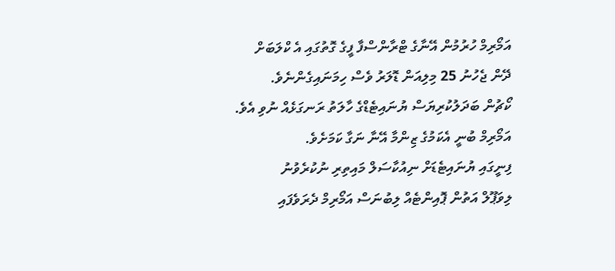އަމޯރިމް ހުރުމުން އޭނާގެ ޓްރާންސްފާ ފީގެ ގޮތުގައި އެ ކްލަބަށް ދޭން ޖެހުނު 25 މިލިއަން ޑޮލަރު ވެސް ހިމަނައިގެންނެވެ.
ކޯޗުން ބަދަލުކުރިޔަސް ޔުނައިޓެޑްގެ ހާލަތު ރަނގަޅެއް ނުވި އެވެ. އަމޯރިމް ބުނީ އެކަމުގެ ޒިންމާ އޭނާ ނަގާ ކަމަށެވެ.
ފިނީގައި ޔުނައިޓެޑަށް ނިއުކާސަލް މައިތިރި ނުކުރެވުނު
ލިވަޕޫލް އަތުން ޕޮއިންޓެއް ލިބުނަސް އަމޯރިމް ދެރަވެފައި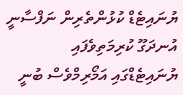ޔުނައިޓެޑް ކުޅުންތެރިން ނަފްސާނީ އުނދަގޫ ކުރިމަތިވެފައި
ޔުނައިޓެޑްގައި އަމޯރިމްވެސް ބުނީ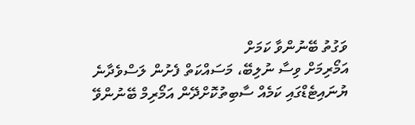ވަގުތު ބޭނުންވާ ކަމަށް
އަމޯރިމަށް ވިސާ ނުލިބޭ، މަސައްކަތް ފެށުން ލަސްވެދާނެ
ޔުނައިޓެޑްގައި ކަމެއް ސާބިތުކޮށްދޭން އަމޯރިމް ބޭނުންވޭ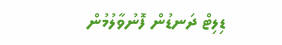ޑިލިޓް ދަނޑުން ފޮނުވާލުމުން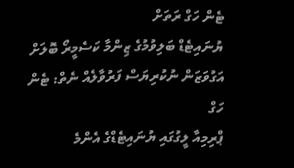ޓެން ހަގް ރަތަށް
ޔުނައިޓެޑް ބަލިވުމުގެ ޒިންމާ ކަސެމީރޯ ބޮލަށް
އަގުވަޒަން ނުކުރިޔަސް ފަރުވާލެއް ނެތް: ޓެން ހަގް
ޕްރިމިއާ ލީގުގައި ޔުނައިޓެޑްގެ އެންމެ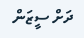ދަށް ސީޒަން